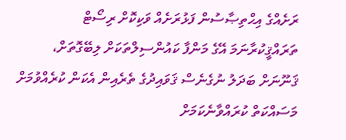ރަށެއްގެ އިޙްތިޞާސުން ފަޅުރަށެއް ވަކިކޮށް ރިސޯޓް ތަރައްޤީކުރާނަމަ އޭގެ މަންފާ ކައުންސިލްތަކަށް ލިބޭގޮތަށް، ޤަނޫނަށް ބަދަލު ނުގެނެސް ޤަވައިދުގެ ތެރެއިން އެކަން ކުރެއްވުމަށް މަސައްކަތް ކުރައްވާނެކަމަށް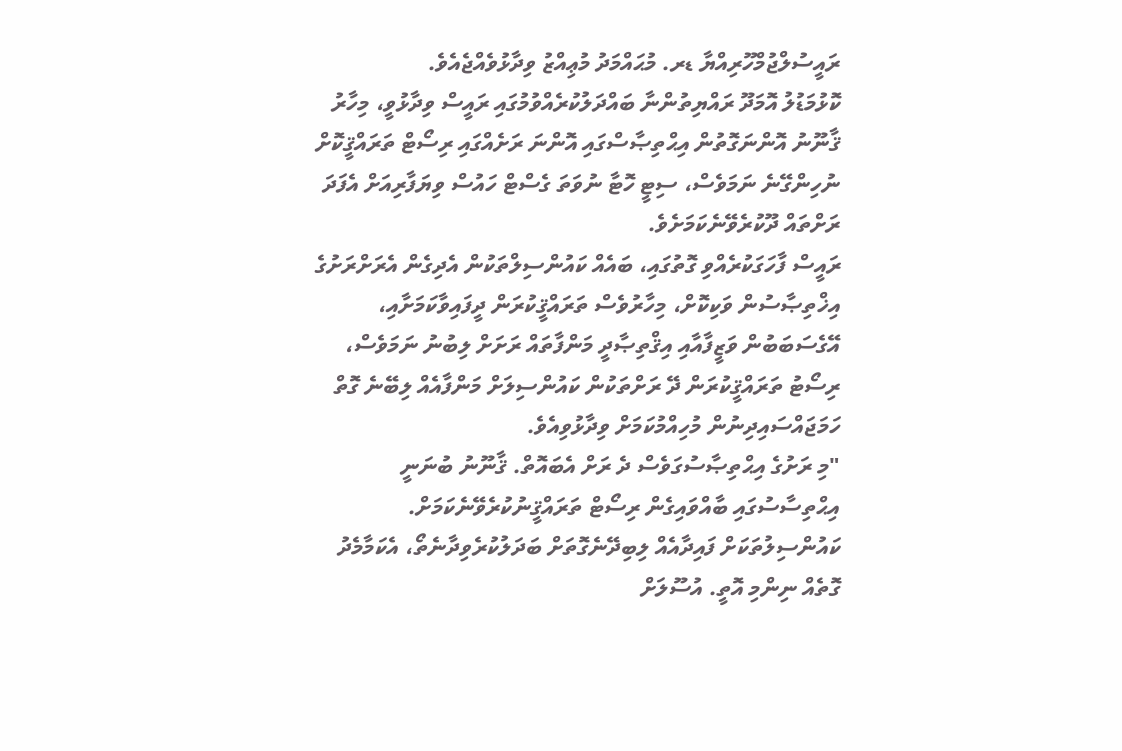ރައީސުލްޖުމްހޫރިއްޔާ ޑރ. މުޙައްމަދު މުޢިއްޒު ވިދާޅުވެއްޖެއެވެ.
ކޮޅުމަޑުލު އޮމަދޫ ރައްޔިތުންނާ ބައްދަލުކުރެއްވުމުގައި ރައީސް ވިދާޅުވީ، މިހާރު ޤާނޫނު އޮންނަގޮތުން އިޙްތިޞާސްގައި އޮންނަ ރަށެއްގައި ރިސޯޓް ތަރައްޤީކޮށް ނުހިންގޭނެ ނަމަވެސް، ސިޓީ ހޮޓާ ނުވަތަ ގެސްޓް ހައުސް ވިޔަފާރިއަށް އެފަދަ ރަށްތައް ދޫކުރެވޭނެކަމަށެވެ.
ރައީސް ފާހަގަކުރެއްވި ގޮތުގައި، ބައެއް ކައުންސިލްތަކުން އެދިގެން އެރަށްރަށުގެ އިޚްތިޞާސުން ވަކިކޮށް، މިހާރުވެސް ތަރައްޤީކުރަން ދީފައިވާކަމަށާއި، އޭގެސަބަބުން ވަޒީފާއާއި އިޤްތިޞާދީ މަންފާތައް ރަށަށް ލިބުނު ނަމަވެސް، ރިސޯޓު ތަރައްޤީކުރަން ދޭ ރަށްތަކުން ކައުންސިލަށް މަންފާއެއް ލިބޭނެ ގޮތް ހަމަޖައްސައިދިނުން މުހިއްމުކަމަށް ވިދާޅުވިއެވެ.
"މި ރަށުގެ އިޙްތިޞާސުގަވެސް ދެ ރަށް އެބައޮތް. ޤާނޫނު ބުނަނީ އިޙްތިސާސުގައި ބާއްވައިގެން ރިސޯޓް ތަރައްޤީނުކުރެވޭނެކަމަށް. ކައުންސިލުތަކަށް ފައިދާއެއް ލިބިދޭނެގޮތަށް ބަދަލުކުރެވިދާނެތޯ، އެކަމާމެދު ގޮތެއް ނިންމި އޮތީ. އުސޫލަށް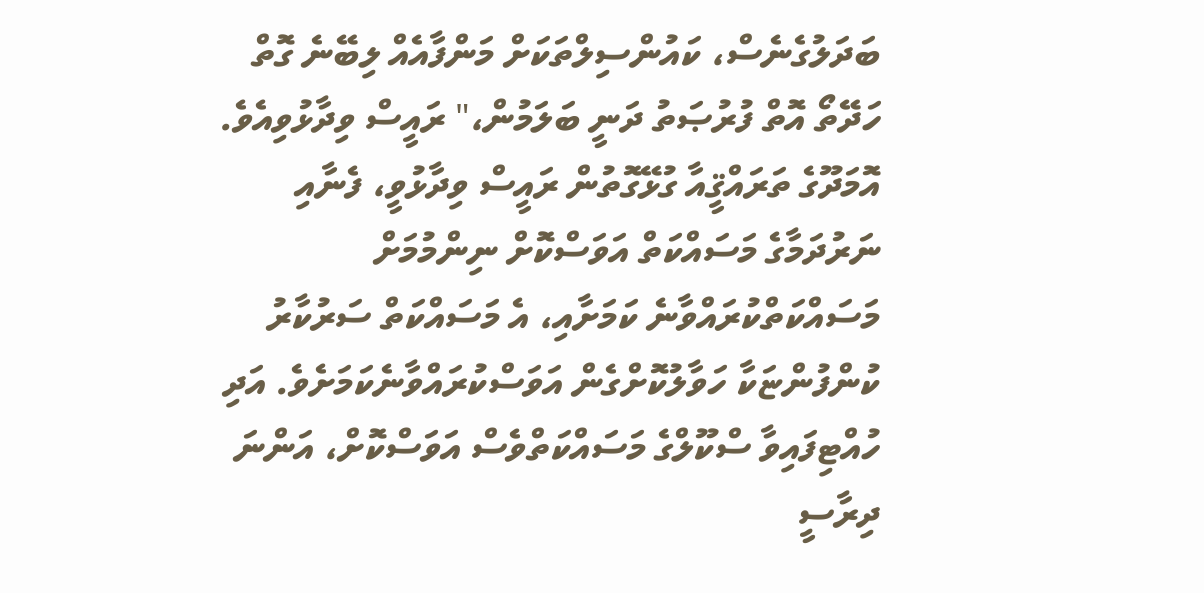ބަދަލުގެނެސް، ކައުންސިލްތަކަށް މަންފާއެއް ލިބޭނެ ގޮތް ހަދޭތޯ އޮތް ފުރުޞަތު ދަނީ ބަލަމުން،" ރައީސް ވިދާޅުވިއެވެ.
އޮމަދޫގެ ތަރައްޤީއާ ގުޅޭގޮތުން ރައީސް ވިދާޅުވީ، ފެނާއި ނަރުދަމާގެ މަސައްކަތް އަވަސްކޮށް ނިންމުމަށް މަސައްކަތްކުރައްވާނެ ކަމަށާއި، އެ މަސައްކަތް ސަރުކާރު ކުންފުންޏަކާ ހަވާލުކޮށްގެން އަވަސްކުރައްވާނެކަމަށެވެ. އަދި ހުއްޓިފައިވާ ސްކޫލްގެ މަސައްކަތްވެސް އަވަސްކޮށް، އަންނަ ދިރާސީ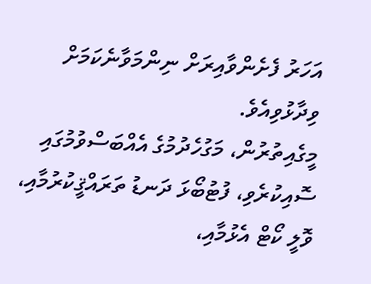އަހަރު ފެށެންވާއިރަށް ނިންމަވާނެކަމަށް ވިދާޅުވިއެވެ.
މީގެއިތުރުން، މަގުހެދުމުގެ އެއްބަސްވުމުގައި ސޮއިކުރެވި، ފުޓުބޯޅަ ދަނޑު ތަރައްޤީކުރުމާއި، ވޮލީ ކޯޓް އެޅުމާއި،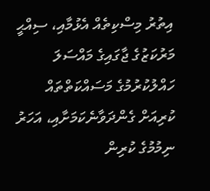އިތުރު މިސްކިތެއް އެޅުމާއި، ސިއްޙީ މަރުކަޒުގެ ޖާގައިގެ މައްސަލަ ހައްލުކުރުމުގެ މަސައްކަތްތައް ކުރިއަށް ގެންދަވާނެކަމަށާއި، އަހަރު ނިމުމުގެ ކުރިން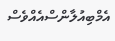އެމްބިއުލާންސްއެއްވެސް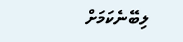ލިބޭނެކަމަށް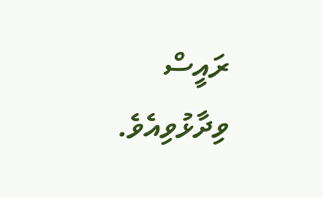ރައީސް ވިދާޅުވިއެވެ.